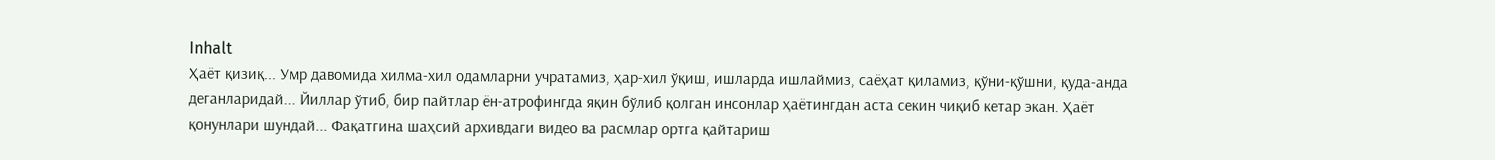Inhalt
Ҳаёт қизиқ... Умр давомида хилма-хил одамларни учратамиз, ҳар-хил ўқиш, ишларда ишлаймиз, саёҳат қиламиз, қўни-қўшни, қуда-анда деганларидай... Йиллар ўтиб, бир пайтлар ён-атрофингда яқин бўлиб қолган инсонлар ҳаётингдан аста секин чиқиб кетар экан. Ҳаёт қонунлари шундай... Фақатгина шаҳсий архивдаги видео ва расмлар ортга қайтариш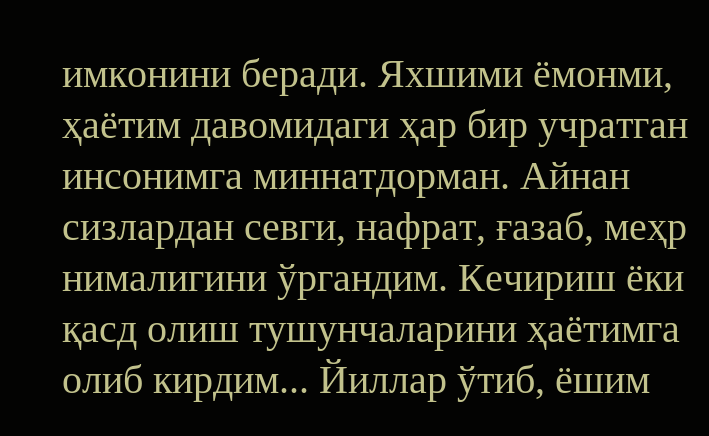имконини беради. Яхшими ёмонми, ҳаётим давомидаги ҳар бир учратган инсонимга миннатдорман. Айнан сизлардан севги, нафрат, ғазаб, меҳр нималигини ўргандим. Кечириш ёки қасд олиш тушунчаларини ҳаётимга олиб кирдим... Йиллар ўтиб, ёшим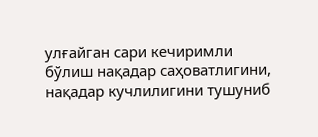улғайган сари кечиримли бўлиш нақадар саҳоватлигини, нақадар кучлилигини тушуниб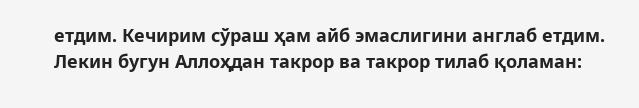етдим. Кечирим сўраш ҳам айб эмаслигини англаб етдим. Лекин бугун Аллоҳдан такрор ва такрор тилаб қоламан: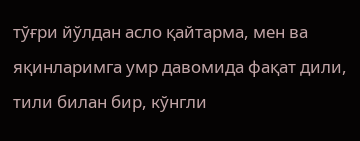тўғри йўлдан асло қайтарма, мен ва яқинларимга умр давомида фақат дили, тили билан бир, кўнгли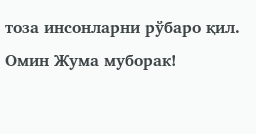тоза инсонларни рўбаро қил. Омин Жума муборак!